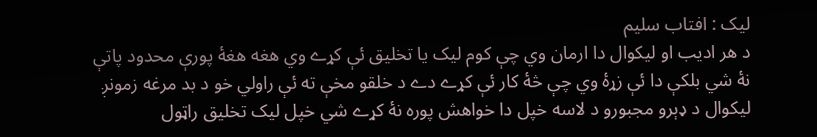ليک : افتاب سليم
د هر ادیب او ليکوال دا ارمان وي چې کوم لیک یا تخليق ئې کړے وي هغه هغۀ پورې محدود پاتې نۀ شي بلکې دا ئې زړۀ وي چې څۀ کار ئې کړے دے د خلقو مخې ته ئې راولي خو د بد مرغه زمونږ لیکوال د ډېرو مجبورو د لاسه خپل دا خواهش پوره نۀ کړے شي خپل ليک تخلیق راټول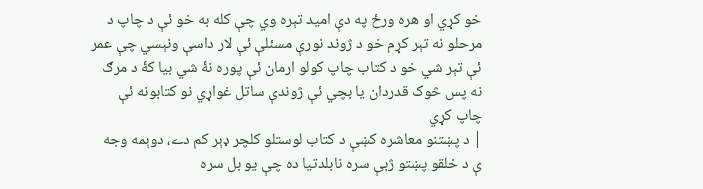خو کړي او هره ورځ په دې اميد تېره وي چې کله به خو ئې د چاپ د مرحلو نه تېر کړم خو د ژوند نورې مسئلې ئې لار داسې ونېسي چې عمر ئې تېر شي خو د کتاب چاپ کولو ارمان ئې پوره نۀ شي بیا کۀ د مرګ نه پس څوک قدردان يا بچي ئې ژوندې ساتل غواړي نو کتابونه ئې چاپ کړي
| د پښتنو معاشره کښې د کتاب لوستلو کلچر ډېر کم دے، دوېمه وجه ې د خلقو پښتو ژبې سره نابلدتيا ده چې يو بل سره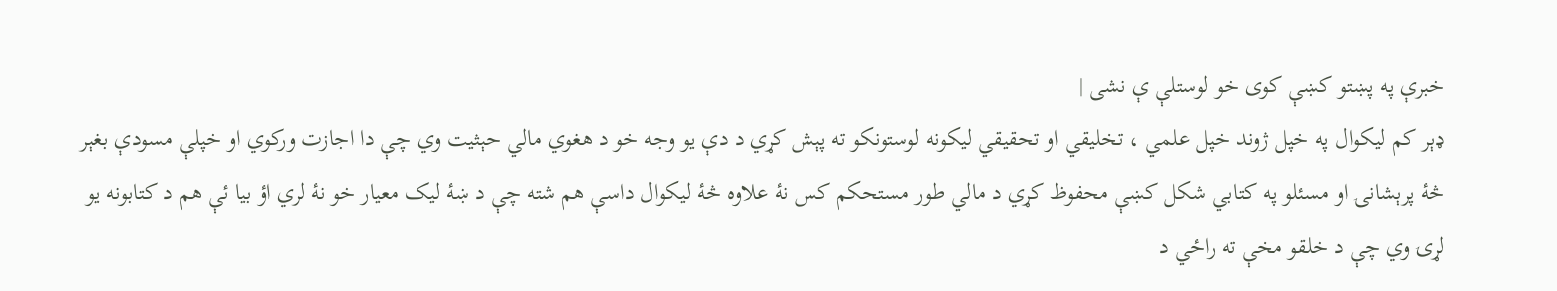خبرې په پښتو کښې کوی خو لوستلې ې نشی |
ډېر کم ليکوال په خپل ژوند خپل علمي ، تخليقي او تحقيقي ليکونه لوستونکو ته پېش کړي د دې یو وجه خو د هغوي مالي حېثيت وي چې دا اجازت ورکوي او خپلې مسودې بغېر څۀ پرېشانۍ او مسئلو په کتابي شکل کښې محفوظ کړي د مالي طور مستحکم کس نۀ علاوه څۀ ليکوال داسې هم شته چې د ښۀ ليک معیار خو نۀ لري اؤ بیا ئې هم د کتابونه یو لړۍ وي چې د خلقو مخې ته راځي د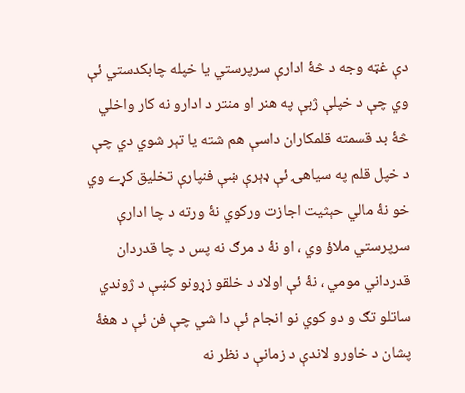دې غټه وجه د څۀ ادارې سرپرستي یا خپله چابکدستي ئې وي چې د خپلې ژبې په هنر او منتر د ادارو نه کار واخلي څۀ بد قسمته قلمکاران داسې هم شته یا تېر شوي دي چې د خپل قلم په سیاهۍ ئې ډېرې ښې فنپارې تخلیق کړے وي خو نۀ مالي حېثيت اجازت ورکوي نۀ ورته د چا ادارې سرپرستي ملاؤ وي ، او نۀ د مرګ نه پس د چا قدردان قدرداني مومي ، نۀ ئې اولاد د خلقو زړونو کښې د ژوندي ساتلو تګ و دو کوي نو انجام ئې دا شي چې فن ئې د هغۀ پشان د خاورو لاندې د زمانې د نظر نه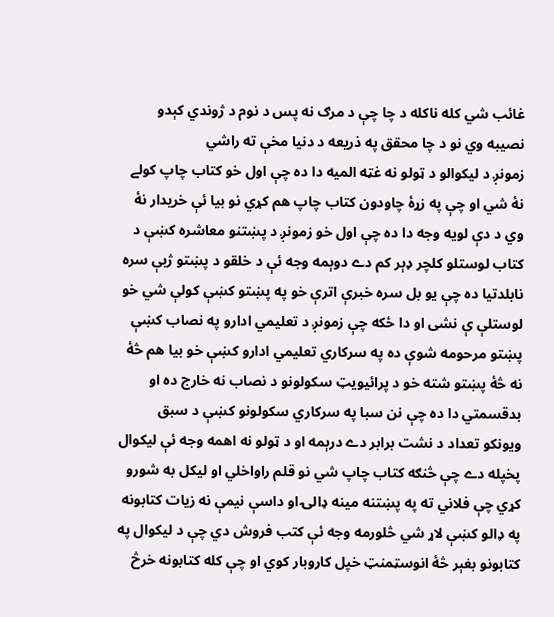غائب شي کله ناکله د چا چې د مرګ نه پس د نوم د ژوندي کېدو نصیبه وي نو د چا محقق په ذریعه د دنیا مخې ته راشي
زمونږ د ليکوالو د ټولو نه غټه الميه دا ده چې اول خو کتاب چاپ کولے نۀ شي او چې په زړۀ چاودون کتاب چاپ هم کړي نو بيا ئې خريدار نۀ وي د دې لویه وجه دا ده چې اول خو زمونږ د پښتنو معاشره کښې د کتاب لوستلو کلچر ډېر کم دے دوېمه وجه ئې د خلقو د پښتو ژبې سره نابلدتيا ده چې يو بل سره خبرې اترې خو په پښتو کښې کولې شي خو لوستلې ې نشی او دا ځکه چې زمونږ د تعلیمي ادارو په نصاب کښې پښتو مرحومه شوې ده په سرکاري تعليمي ادارو کښې خو بيا هم څۀ نه څۀ پښتو شته خو د پرائيويټ سکولونو د نصاب نه خارج ده او بدقسمتي دا ده چې نن سبا په سرکاري سکولونو کښې د سبق ويونکو تعداد د نشت برابر دے درېمه او د ټولو نه اهمه وجه ئې ليکوال پخپله دے چې څنګه کتاب چاپ شي نو قلم راواخلي او ليکل به شورو کړي چې فلاني ته په پښتنه مینه ډالۍ او داسې نیمې نه زيات کتابونه په ډالو کښې لاړ شي څلورمه وجه ئې کتب فروش دي چې د ليکوال په کتابونو بغېر څۀ انوسټمنټ خپل کاروبار کوي او چې کله کتابونه خرڅ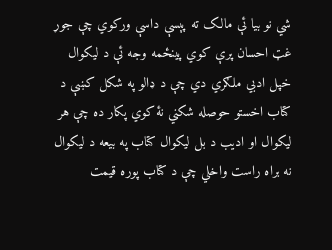شي نو بیا ئې مالک ته پېسې داسې ورکوي چې جوړ غټ احسان پرې کوي پينځمه وجه ئې د ليکوال خپل ادبي ملګري دي چې د ډالو په شکل کښې د کتاب اخستو حوصله شکني نۀ کوي پکار ده چې هر ليکوال او اديب د بل لیکوال کتاب په بیعه د ليکوال نه براه راست واخلي چې د کتاب پوره قیمت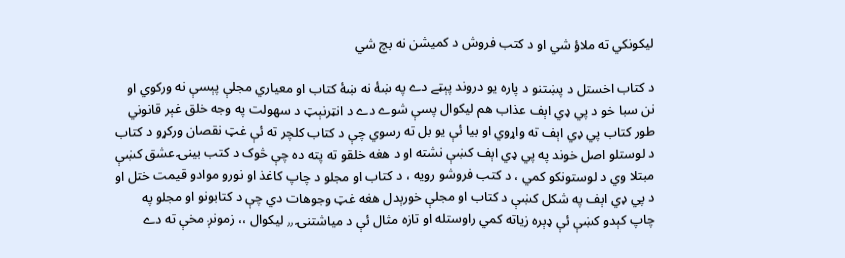ليکونکي ته ملاؤ شي او د کتب فروش د کميشن نه بچ شي

د کتاب اخستل د پښتنو د پاره یو دروند پېټے دے په ښۀ نه ښۀ کتاب او معياري مجلې پېسې نه ورکوي او نن سبا خو د پي ډي اېف عذاب هم ليکوال پسې شوے دے د انټرنېټ د سهولت په وجه خلق غېر قانوني طور کتاب پي ډي اېف ته واړوي او بيا ئې یو بل ته رسوي چې د کتاب کلچر ته ئې غټ نقصان ورکړو د کتاب د لوستلو اصل خوند په پي ډي اېف کښې نشته او د هغه خلقو ته پته ده چې څوک د کتب بينۍ عشق کښې مبتلا وي د لوستونکو کمي ، د کتب فروشو رويه ، د کتاب او مجلو د چاپ کاغذ او نورو موادو قیمت ختل او د پي ډي اېف په شکل کښې د کتاب او مجلې خورېدل هغه غټ وجوهات دي چې د کتابونو او مجلو په چاپ کېدو کښې ئې ډېره زیاته کمي راوستله او تازه مثال ئې د میاشتنۍ ٫٫ ليکوال ،، زمونږ مخې ته دے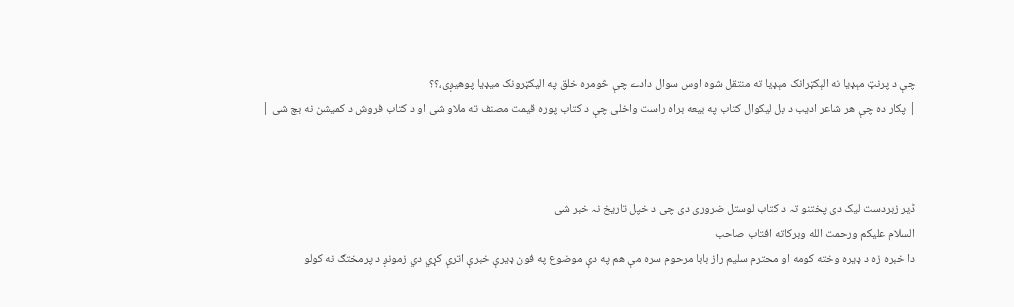چې د پرنټ مېډيا نه الېکټرانک مېډيا ته منتقل شوه اوس سوال دادے چې څومره خلق په اليکټرونک ميډيا پوهيږی،؟؟
| پکار ده چې هر شاعر اديب د بل ليکوال کتاب په بيعه براه راست واخلی چې د کتاب پوره قيمت مصنف ته ملاو شی او د کتاب فروش د کميشن نه بچ شی |



ڈیر زبردست لیک دی پختنو تہ د کتاب لوستل ضروری دی چی د خپل تاریخ نہ خبر شی
السلام علیکم ورحمت الله وبرکاته افتاب صاحب
دا خبره زه د ډيره وخته کومه او محترم سليم راز بابا مرحوم سره مې هم په دې موضوع په فون ډيرې خبرې اترې کړي دي زمونږ د پرمختګ نه کولو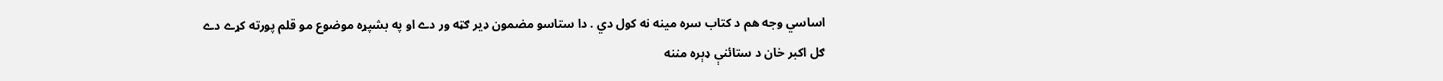اساسي وجه هم د کتاب سره مينه نه کول دي . دا ستاسو مضمون ډير ګټه ور دے او په بشپړه موضوع مو قلم پورته کړے دے
ګل اکبر خان د ستائنې ډېره مننه